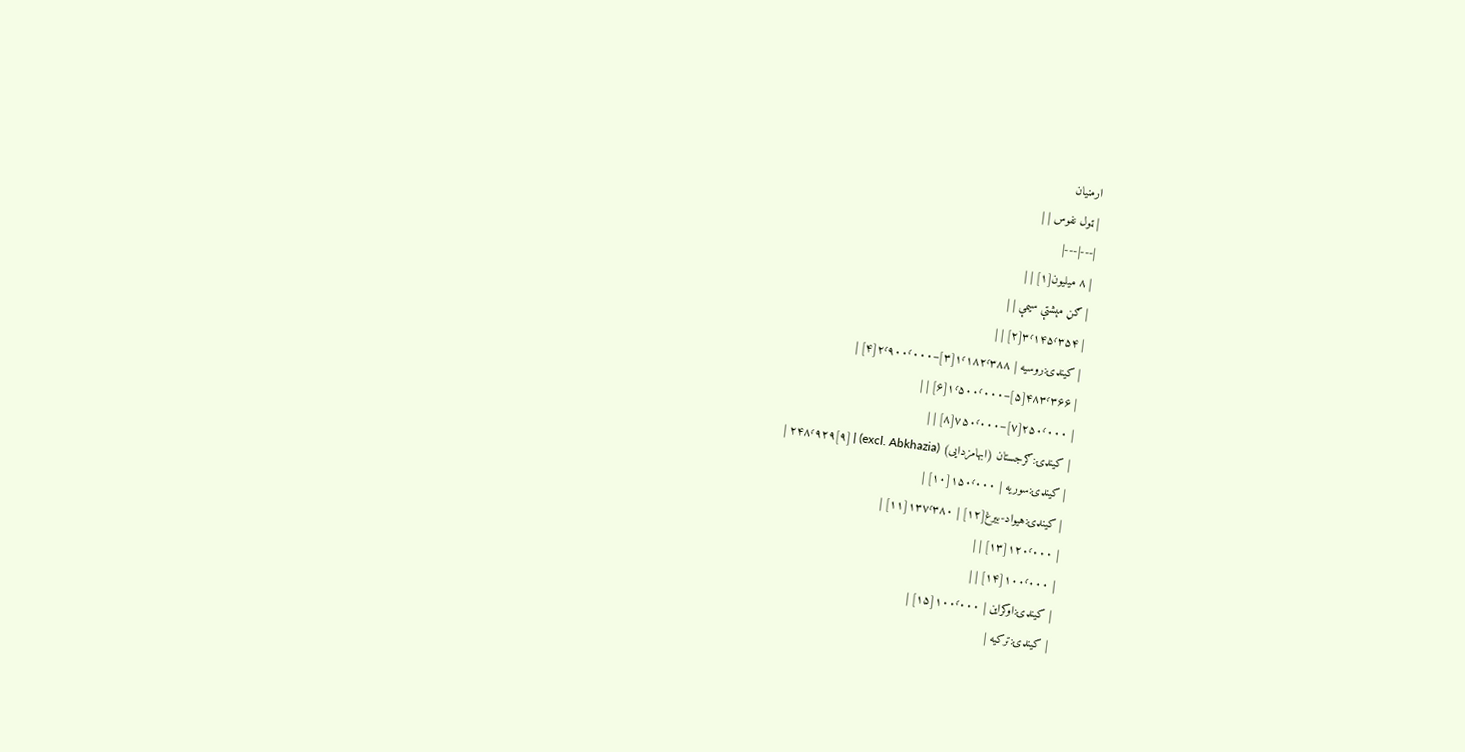ارمنیان
| ټول نفوس | |
|---|---|
| ۸ میلیون[۱] | |
| ګڼ مېشتې سيمې | |
| ۳٬۱۴۵٬۳۵۴[۲] | |
| کينډۍ:روسیه | ۱٬۱۸۲٬۳۸۸[۳]–۲٬۹۰۰٬۰۰۰[۴] |
| ۴۸۳٬۳۶۶[۵]–۱٬۵۰۰٬۰۰۰[۶] | |
| ۲۵۰٬۰۰۰[۷]–۷۵۰٬۰۰۰[۸] | |
| کينډۍ:ګرجستان (ابهامزدایی) (excl. Abkhazia) | ۲۴۸٬۹۲۹[۹] |
| کينډۍ:سوریه | ۱۵۰٬۰۰۰[۱۰] |
| کينډۍ:هیواد-بیرغ[۱۲] | ۱۳۷٬۳۸۰[۱۱] |
| ۱۲۰٬۰۰۰[۱۳] | |
| ۱۰۰٬۰۰۰[۱۴] | |
| کينډۍ:اوکراین | ۱۰۰٬۰۰۰[۱۵] |
| کينډۍ:ترکیه |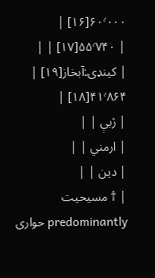۶۰٬۰۰۰[۱۶] |
| ۵۵٬۷۴۰[۱۷] | |
| کينډۍ:آبخاز[۱۹] | ۴۱٬۸۶۴[۱۸] |
| ژبې | |
| ارمني | |
| دين | |
| † مسیحیت predominantly حواری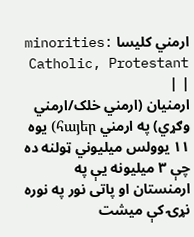ارمني کلیسا minorities: Catholic, Protestant | |
ارمنیان (ارمني خلک/ارمني وګړي) په ارمني հայեր) یوه ۱۱ یوولس میلیوني ټولنه ده چې ۳ میلیونه یې په ارمنستان او پاتی نور په نوره نړۍ کې میشت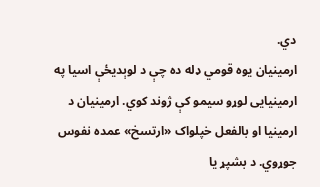دي.
ارمینیان یوه قومي ډله ده چې د لوېدیځې اسیا په ارمینیایی لوړو سیمو کې ژوند کوي. ارمینیان د ارمینیا او بالفعل خپلواک «ارتسخ» عمده نفوس جوړوي. د بشپړ یا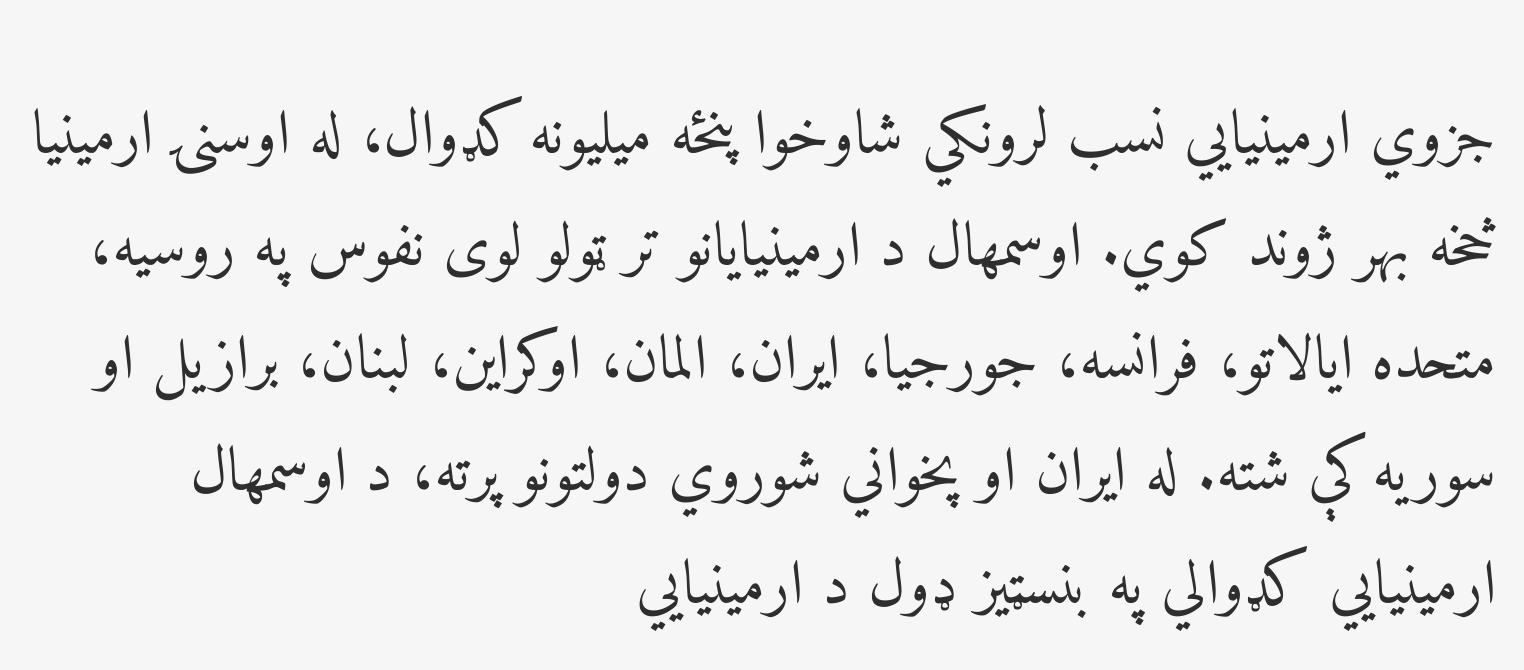جزوي ارمینيايي نسب لرونکي شاوخوا پنځه میلیونه کډوال، له اوسنۍ ارمینیا څخه بهر ژوند کوي. اوسمهال د ارمینیايانو تر ټولو لوی نفوس په روسیه، متحده ایالاتو، فرانسه، جورجیا، ایران، المان، اوکراین، لبنان، برازیل او سوریه کې شته. له ایران او پخواني شوروي دولتونو پرته، د اوسمهال ارمينيايي کډوالي په بنسټيز ډول د ارمينيايي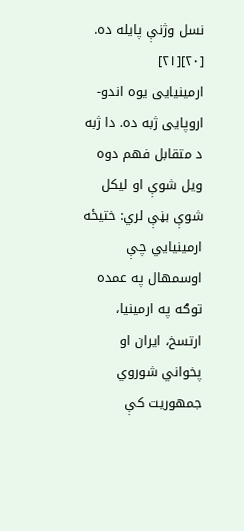نسل وژنې پايله ده. [۲۰][۲۱]
ارمینیایی یوه اندو-اروپایی ژبه ده. دا ژبه د متقابل فهم دوه ویل شوې او لیکل شوې بڼې لري: ختیځه ارمینیایي چې اوسمهال په عمده توګه په ارمینیا، ارتسخ، ایران او پخواني شوروي جمهوریت کې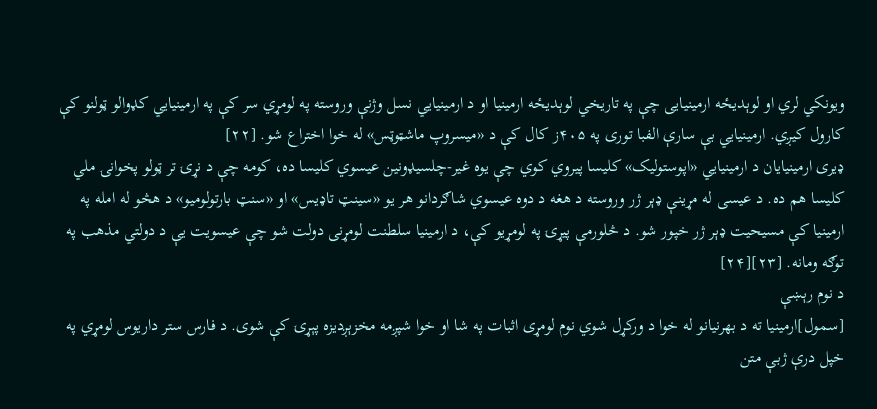ويونکي لري او لوېدیځه ارمینیایی چې په تاریخي لوېدیځه ارمینیا او د ارمینیایي نسل وژنې وروسته په لومړي سر کې په ارمینیایي کډوالو ټولنو کې کارول کیږي. ارمینیایي بې سارې الفبا توری په ۴۰۵ز کال کې د «میسروپ ماشټوټس» له خوا اختراع شو. [۲۲]
ډیری ارمینیايان د ارمینیایي «اپوستولیک» کلیسا پیروي کوي چې یوه غیر-چلسیډونین عیسوي کلیسا ده، کومه چې د نړۍ تر ټولو پخوانۍ ملي کلیسا هم ده. د عیسی له مړینې ډېر ژر وروسته د هغه د دوه عیسوي شاګردانو هر یو «سينټ تاډیس» او «سنټ بارتولومیو» د هڅو له امله په ارمینیا کې مسيحيت ډېر ژر خپور شو. د څلورمې پیړۍ په لومړیو کې، د ارمينيا سلطنت لومړنی دولت شو چې عیسویت یې د دولتي مذهب په توګه ومانه. [۲۳][۲۴]
د نوم رېښې
[سمول]ارمينيا ته د بهرنيانو له خوا د ورکړل شوي نوم لومړی اثبات په شا او خوا شپږمه مخزېږديزه پېړۍ کې شوی. د فارس ستر داریوس لومړي په خپل درې ژبې متن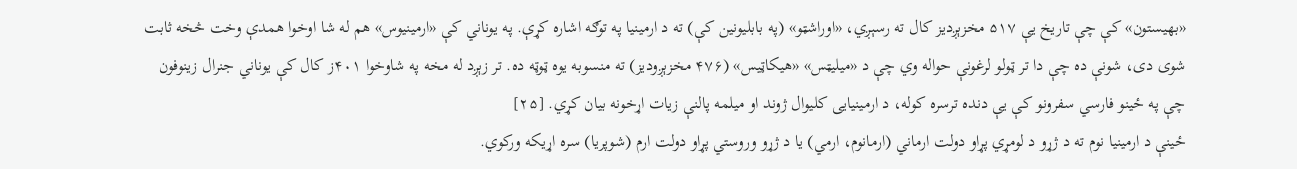«بهیستون» کې چې تاريخ يې ۵۱۷ مخزېږديز کال ته رسېږي، «اوراشټو» (په بابليونين کې) ته د ارمینیا په توګه اشاره کړې. په یوناني کې «ارمینیوس» هم له شا اوخوا همدې وخت څخه ثابت شوی دی، شونې ده چې دا تر ټولو لرغونې حواله وي چې د «ميليټس» «هيکاټيس» (۴۷۶ مخزېږوديز) ته منسوبه يوه ټوټه ده. تر زېږد له مخه په شاوخوا ۴۰۱ز کال کې یوناني جنرال زینوفون چې په ځینو فارسي سفرونو کې یې دنده ترسره کوله، د ارمینیایی کلیوال ژوند او میلمه پالنې زیات اړخونه بیان کړي. [۲۵]
ځینې د ارمینیا نوم ته د ژړو د لومړي پړاو دولت ارماني (ارمانوم، ارمي) یا د ژړو وروستي پړاو دولت ارم (شوپریا) سره اړيکه ورکوي.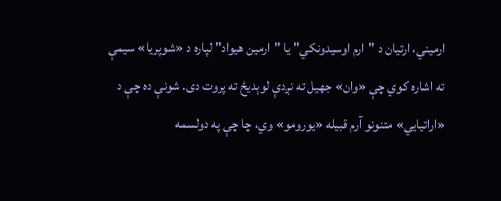ارمیني، ارتیان د "ارم اوسیدونکي" یا "ارمین هیواد" لپاره د «شوپریا» سیمې ته اشاره کوي چې «وان» جهيل ته نږدې لوېدیځ ته پروت دی. شونې ده چې د «اراتیایي» متنونو آرم قبیله «یورومو» وي، چا چې په دولسمه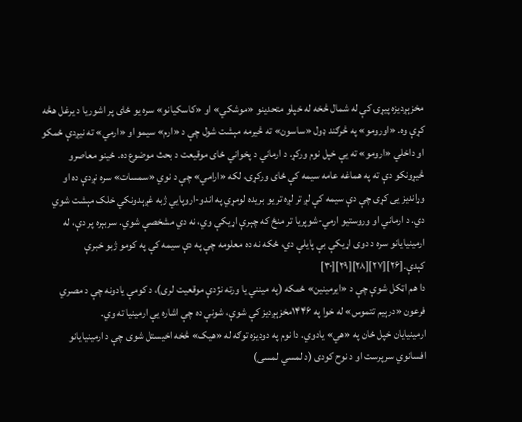مخزېږديزه پیړۍ کې له شمال څخه له خپلو متحدینو «موشکي» او «کاسکیانو» سره یو ځای پر اشوریا د یرغل هڅه کړې وه. «اورومو» په څرګند ډول «ساسون» ته څیرمه مېشت شول چې د «ارم» سیمو او «ارمي» ته نیږدې ځمکو او داخلي «ارومو» ته یې خپل نوم ورکړ. د ارماني د پخواني ځای موقیعت د بحث موضوع ده. ځینو معاصرو څیړونکو دې ته په هماغه عامه سیمه کې ځای ورکړی، لکه «ارامي» چې د نوي «سمسات» سره نږدې ده او وړاندیز یی کړی چې دې سیمه کې لږ تر لږه تر يو بريده لومړي په اندو-اروپايي ژبه غږېدونکي خلک مېشت شوي دي. د ارماني او وروستيو ارمي-شوپريا تر منځ که چېرې اړيکې وي، نه دي مشخصې شوي. سربېره پر دې، له ارمينيايانو سره د دوی اړيکې بې پايلې دي، ځکه نه ده معلومه چې په دې سیمه کې په کومو ژبو خبرې کېدې.[۲۶][۲۷][۲۸][۲۹][۳۰]
دا هم اټکل شوې چې د «ایرمینین» ځمکه (په مینني يا ورته نژدې موقعيت لری)، د کومې یادونه چې د مصري فرعون «درېیم تتموس» له خوا په ۱۴۴۶مخزېږديز کې شوې، شونې ده چې اشاره يې ارمينيا ته وي.
ارمینیایان خپل ځان په «هي» يادوي. دا نوم په دودیزه توګه له «هیک» څخه اخیستل شوی چې د ارمینیایانو افسانوي سرپرست او د نوح کودی (د لمسي لمسی)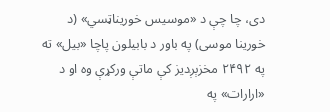دی، چا چې د «موسیس خوریناټسي» (د خورینا موسی) په باور د بابیلون پاچا «بیل» ته په ۲۴۹۲ مخزېږديز کې ماتې ورکړې وه او د «ارارات» په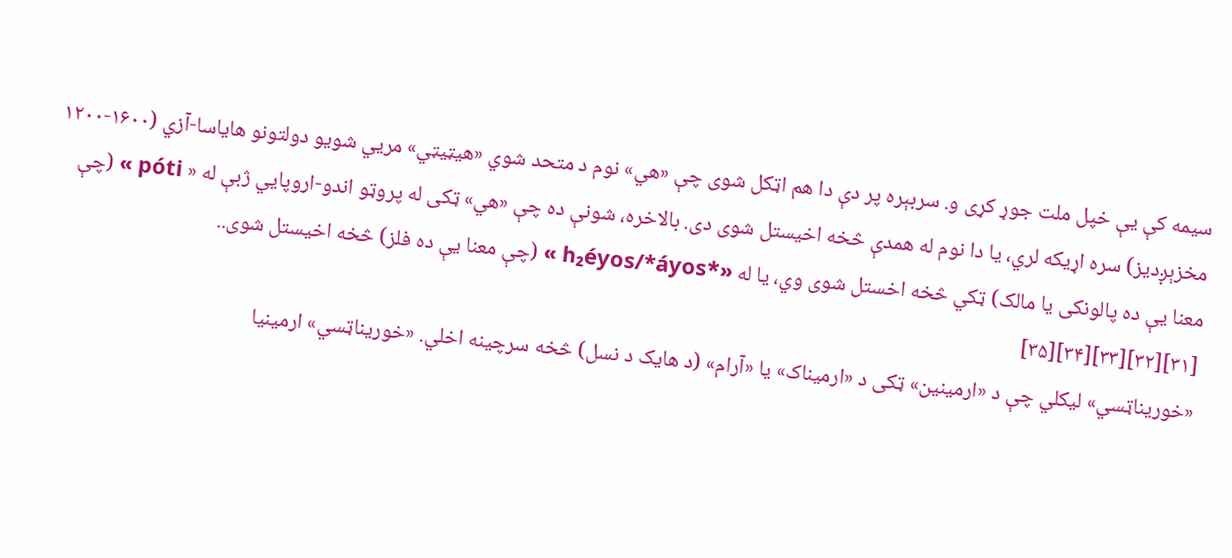سیمه کې یې خپل ملت جوړ کړی و. سربېره پر دې دا هم اټکل شوی چې «هي» نوم د متحد شوي «هیټیټي» مريي شويو دولتونو هایاسا-آزي (۱۶۰۰-۱۲۰۰ مخزېږديز) سره اړیکه لري، یا دا نوم له همدې څخه اخيستل شوی دی. بالاخره، شونې ده چې «هي» ټکی له پروټو اندو-اروپايي ژبې له « póti » (چې معنا يې ده پالونکی يا مالک) ټکي څخه اخستل شوی وي، يا له «*h₂éyos/*áyos » (چې معنا يې ده فلز) څخه اخيستل شوی.. [۳۱][۳۲][۳۳][۳۴][۳۵]
«خوریناټسي» لیکلي چې د «ارمینین» ټکی د «ارمیناک» یا «آرام» (د هایک د نسل) څخه سرچینه اخلي. «خوریناټسي» ارمینیا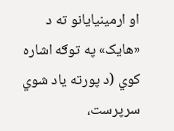او ارمینیایانو ته د «هایک» په توګه اشاره کوي (د پورته ياد شوي سرپرست،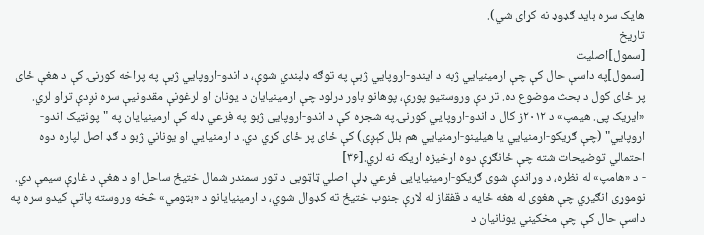هایک سره بايد ګډوډ نه کړای شي).
تاريخ
[سمول]اصليت
[سمول]په داسې حال کې چې ارمینیایي ژبه د ايندو-اروپايي ژبې په توګه ډلبندي شوې، د اندو-اروپايي ژبې په پراخه کورنۍ کې د هغې ځای پر ځای کول د بحث موضوع ده. تر دې وروستیو پورې، پوهانو باور درلود چې ارمینیایان د یونان او لرغونې مقدونیې سره نږدې تړاو لري. «ایریک پی. هیمپ» د ۲۰۱۲ز کال د اندو-اروپایي کورنۍ په شجره کې د اندو-اروپایی ژبو په فرعي ډله کې ارمینیایان په "پونټیک اندو-اروپایي" (چې ګریکو-ارمنیایي یا هیلینو-ارمنیایي هم بلل کېږی) کې ځای پر ځای کړي دي. د ارمنيايي او یوناني ژبو د ګډ اصل لپاره دوه احتمالي توضیحات شته چې ځانګړې دوه اړخيزه اړيکه نه لري.[۳۶]
- د «هامپ» له نظره، د وړاندې شوی ګریکو-ارمینیایایی فرعي ډلې اصلي ټاټوبی د تور سمندر شمال ختیځ ساحل او د هغې د غاړې سیمې دي. نوموړی انګيري چې هغوی له هغه ځايه د قفقاز له لارې جنوب ختیځ ته کډوال شوي، د ارمینیایانو د «بټومي» څخه وروسته پاتې کیدو سره په داسې حال کې چې مخکيني یونانیان د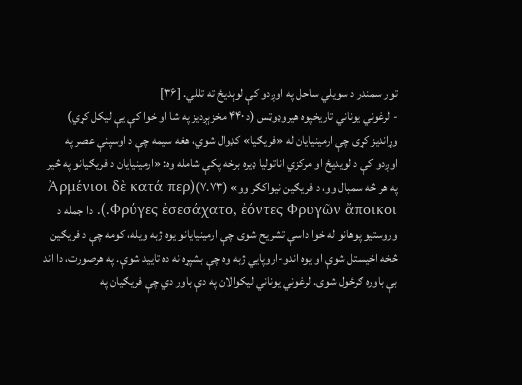تور سمندر د سويلي ساحل په اوږدو کې لوېدیځ ته تللي. [۳۶]
- لرغوني یوناني تاریخپوه هیروډوټس (د ۴۴۰ مخزېږديز په شا او خوا کې يې ليکل کړي) وړاندیز کړی چې ارمينیايان له «فریګیا» کډوال شوي، هغه سیمه چې د اوسپنې عصر په اوږدو کې د لویدیځ او مرکزي اناتولیا ډیره برخه پکې شامله وه: «ارمينیايان د فریګیانو په څیر په هر څه سمبال وو، د فریګین نيواکګر وو» (۷.۷۳)(Ἀρμένιοι δὲ κατά περ Φρύγες ἐσεσάχατο, ἐόντες Φρυγῶν ἄποικοι.). دا جمله د وروستیو پوهانو له خوا داسې تشریح شوی چې ارمینیایانو یوه ژبه ویله، کومه چې د فریګین څخه اخیستل شوې او يوه اندو-اروپایي ژبه وه چې بشپړه نه ده تاييد شوې. په هرصورت، دا اند بې باوره ګرځول شوی. لرغوني یوناني لیکوالان په دې باور دي چې فریګیان په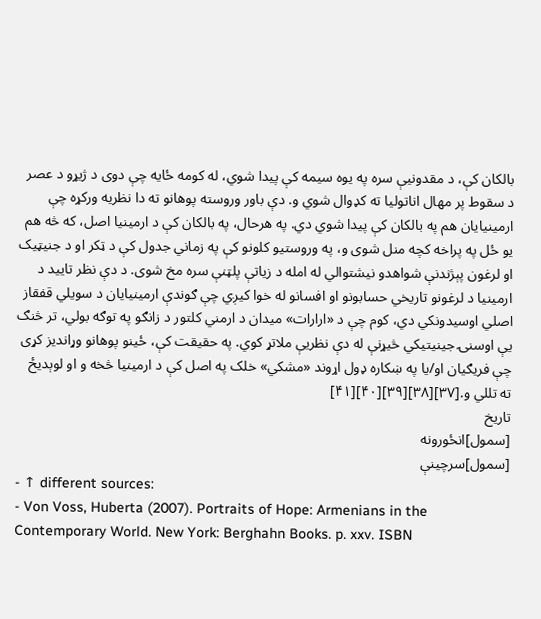بالکان کې، د مقدونیې سره په یوه سیمه کې پیدا شوي، له کومه ځايه چې دوی د ژيړو د عصر د سقوط پر مهال اناتولیا ته کډوال شوي و. دې باور وروسته پوهانو ته دا نظریه ورکړه چې ارمینیایان هم په بالکان کې پیدا شوي دي. په هرحال، په بالکان کې د ارمینیا اصل، که څه هم یو ځل په پراخه کچه منل شوی و، په وروستیو کلونو کې په زماني جدول کې د ټکر او د جنیټیک او لرغون پېژندنې شواهدو نيشتوالي له امله د زیاتې پلټنې سره مخ شوی. د دې نظر تاييد د ارمینیا د لرغونو تاریخي حسابونو او افسانو له خوا کیږي چې ګوندې ارمینیایان د سويلي قفقاز اصلي اوسیدونکي دي، کوم چې د «ارارات» میدان د ارمني کلتور د زانګو په توګه بولي، تر څنګ يې اوسنۍ جینیتیکي څیړنې له دې نظريې ملاتړ کوي. په حقیقت کې، ځینو پوهانو وړاندیز کړی چې فریګیان او/یا په ښکاره ډول اړوند «مشکي» خلک په اصل کې د ارمینیا څخه و او لوېدیځ ته تللي و.[۳۷][۳۸][۳۹][۴۰][۴۱]
تاریخ
[سمول]انځورونه
[سمول]سرچينې
- ↑ different sources:
- Von Voss, Huberta (2007). Portraits of Hope: Armenians in the Contemporary World. New York: Berghahn Books. p. xxv. ISBN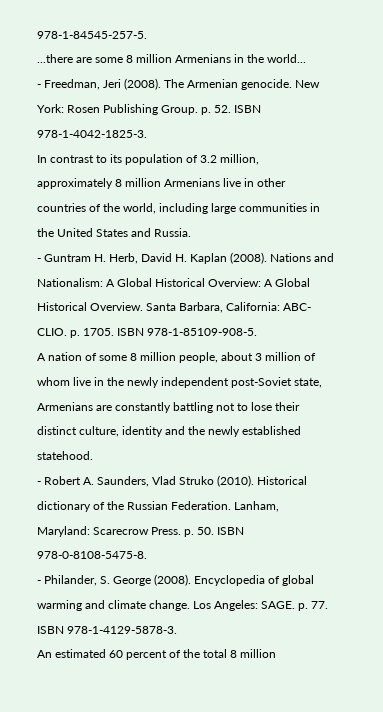978-1-84545-257-5.
...there are some 8 million Armenians in the world...
- Freedman, Jeri (2008). The Armenian genocide. New York: Rosen Publishing Group. p. 52. ISBN 978-1-4042-1825-3.
In contrast to its population of 3.2 million, approximately 8 million Armenians live in other countries of the world, including large communities in the United States and Russia.
- Guntram H. Herb, David H. Kaplan (2008). Nations and Nationalism: A Global Historical Overview: A Global Historical Overview. Santa Barbara, California: ABC-CLIO. p. 1705. ISBN 978-1-85109-908-5.
A nation of some 8 million people, about 3 million of whom live in the newly independent post-Soviet state, Armenians are constantly battling not to lose their distinct culture, identity and the newly established statehood.
- Robert A. Saunders, Vlad Struko (2010). Historical dictionary of the Russian Federation. Lanham, Maryland: Scarecrow Press. p. 50. ISBN 978-0-8108-5475-8.
- Philander, S. George (2008). Encyclopedia of global warming and climate change. Los Angeles: SAGE. p. 77. ISBN 978-1-4129-5878-3.
An estimated 60 percent of the total 8 million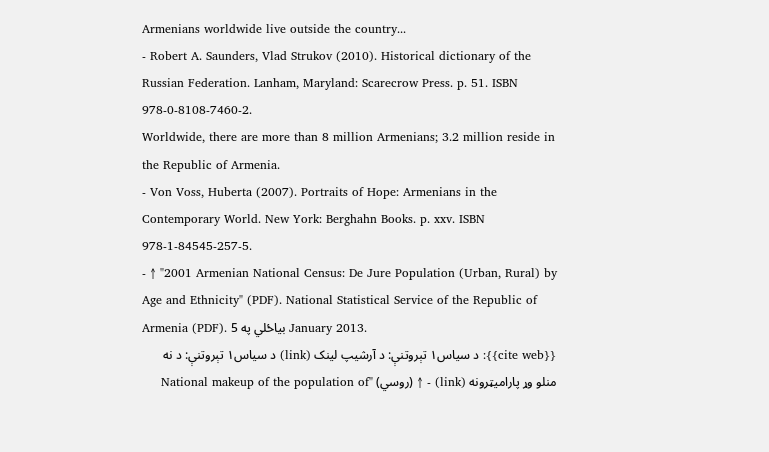Armenians worldwide live outside the country...
- Robert A. Saunders, Vlad Strukov (2010). Historical dictionary of the Russian Federation. Lanham, Maryland: Scarecrow Press. p. 51. ISBN 978-0-8108-7460-2.
Worldwide, there are more than 8 million Armenians; 3.2 million reside in the Republic of Armenia.
- Von Voss, Huberta (2007). Portraits of Hope: Armenians in the Contemporary World. New York: Berghahn Books. p. xxv. ISBN 978-1-84545-257-5.
- ↑ "2001 Armenian National Census: De Jure Population (Urban, Rural) by Age and Ethnicity" (PDF). National Statistical Service of the Republic of Armenia (PDF). بياځلي په 5 January 2013.
{{cite web}}: د سياس۱ تېروتنې: د آرشيپ لينک (link) د سياس۱ تېروتنې: د نه منلو وړ پاراميټرونه (link) - ↑ (روسي) "National makeup of the population of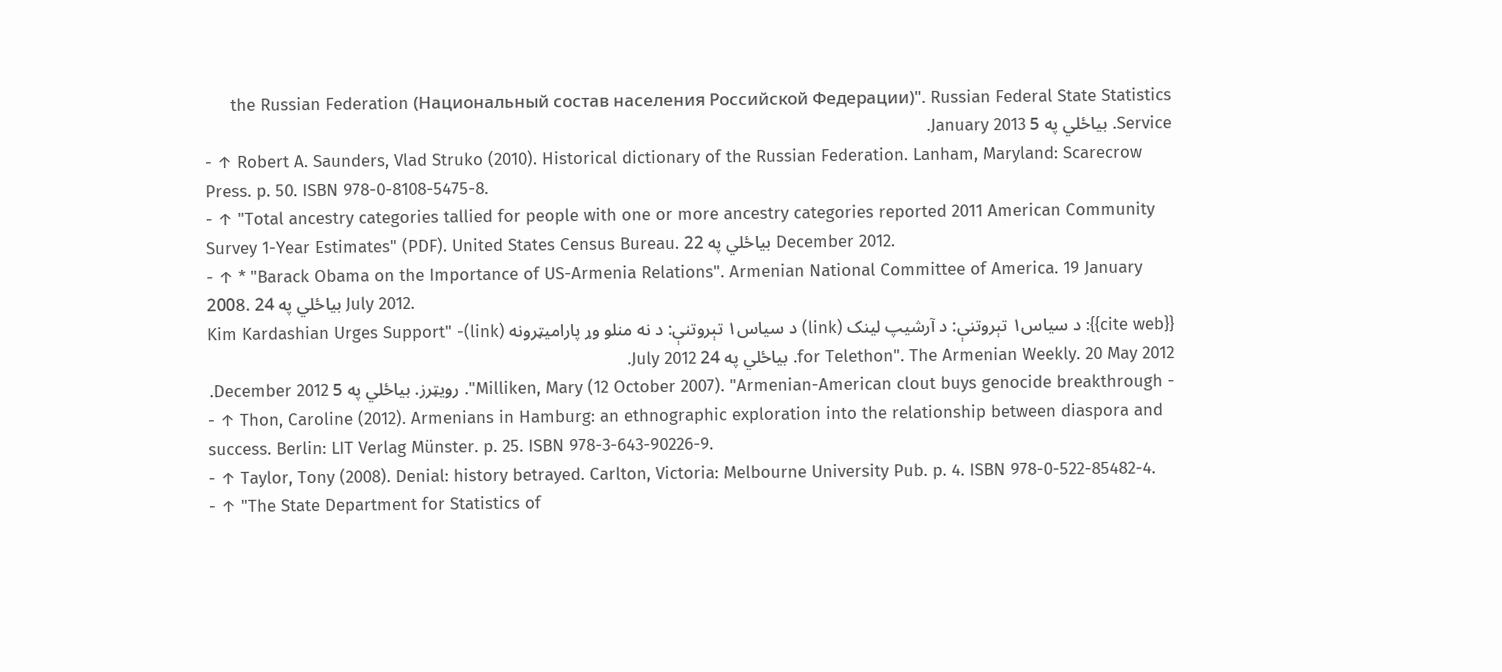the Russian Federation (Национальный состав населения Российской Федерации)". Russian Federal State Statistics Service. بياځلي په 5 January 2013.
- ↑ Robert A. Saunders, Vlad Struko (2010). Historical dictionary of the Russian Federation. Lanham, Maryland: Scarecrow Press. p. 50. ISBN 978-0-8108-5475-8.
- ↑ "Total ancestry categories tallied for people with one or more ancestry categories reported 2011 American Community Survey 1-Year Estimates" (PDF). United States Census Bureau. بياځلي په 22 December 2012.
- ↑ * "Barack Obama on the Importance of US-Armenia Relations". Armenian National Committee of America. 19 January 2008. بياځلي په 24 July 2012.
{{cite web}}: د سياس۱ تېروتنې: د آرشيپ لينک (link) د سياس۱ تېروتنې: د نه منلو وړ پاراميټرونه (link)- "Kim Kardashian Urges Support for Telethon". The Armenian Weekly. 20 May 2012. بياځلي په 24 July 2012.
- Milliken, Mary (12 October 2007). "Armenian-American clout buys genocide breakthrough". رویټرز. بياځلي په 5 December 2012.
- ↑ Thon, Caroline (2012). Armenians in Hamburg: an ethnographic exploration into the relationship between diaspora and success. Berlin: LIT Verlag Münster. p. 25. ISBN 978-3-643-90226-9.
- ↑ Taylor, Tony (2008). Denial: history betrayed. Carlton, Victoria: Melbourne University Pub. p. 4. ISBN 978-0-522-85482-4.
- ↑ "The State Department for Statistics of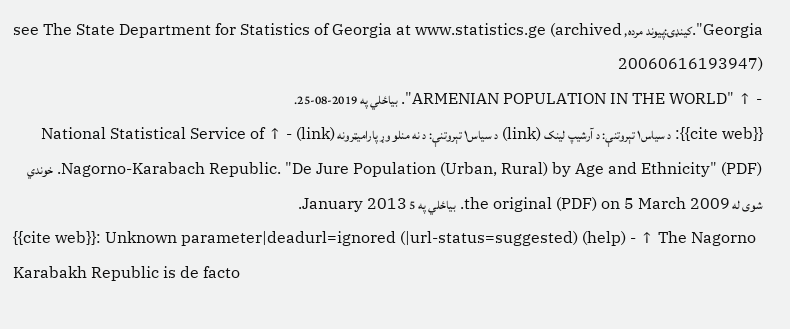Georgia".کينډۍ:پیوند مرده, see The State Department for Statistics of Georgia at www.statistics.ge (archived 20060616193947)
- ↑ "ARMENIAN POPULATION IN THE WORLD". بياځلي په 2019-08-25.
{{cite web}}: د سياس۱ تېروتنې: د آرشيپ لينک (link) د سياس۱ تېروتنې: د نه منلو وړ پاراميټرونه (link) - ↑ National Statistical Service of Nagorno-Karabach Republic. "De Jure Population (Urban, Rural) by Age and Ethnicity" (PDF). خوندي شوی له the original (PDF) on 5 March 2009. بياځلي په 5 January 2013.
{{cite web}}: Unknown parameter|deadurl=ignored (|url-status=suggested) (help) - ↑ The Nagorno Karabakh Republic is de facto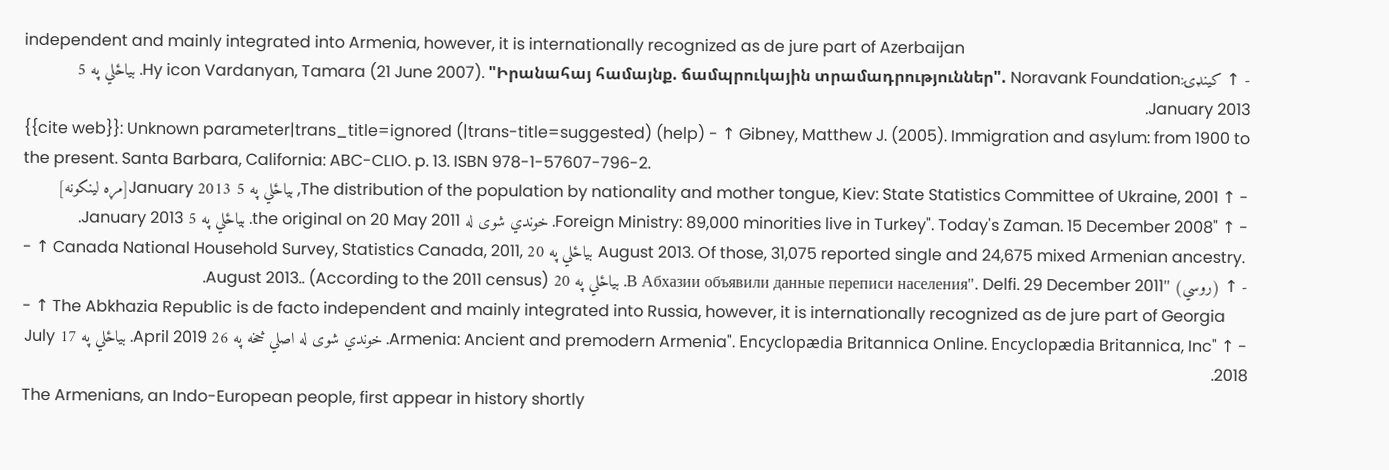independent and mainly integrated into Armenia, however, it is internationally recognized as de jure part of Azerbaijan
- ↑ کينډۍ:Hy icon Vardanyan, Tamara (21 June 2007). "Իրանահայ համայնք. ճամպրուկային տրամադրություններ". Noravank Foundation. بياځلي په 5 January 2013.
{{cite web}}: Unknown parameter|trans_title=ignored (|trans-title=suggested) (help) - ↑ Gibney, Matthew J. (2005). Immigration and asylum: from 1900 to the present. Santa Barbara, California: ABC-CLIO. p. 13. ISBN 978-1-57607-796-2.
- ↑ The distribution of the population by nationality and mother tongue, Kiev: State Statistics Committee of Ukraine, 2001, بياځلي په 5 January 2013[مړه لينکونه]
- ↑ "Foreign Ministry: 89,000 minorities live in Turkey". Today's Zaman. 15 December 2008. خوندي شوی له the original on 20 May 2011. بياځلي په 5 January 2013.
- ↑ Canada National Household Survey, Statistics Canada, 2011, بياځلي په 20 August 2013. Of those, 31,075 reported single and 24,675 mixed Armenian ancestry.
- ↑ (روسي) "В Абхазии объявили данные переписи населения". Delfi. 29 December 2011. بياځلي په 20 August 2013.. (According to the 2011 census).
- ↑ The Abkhazia Republic is de facto independent and mainly integrated into Russia, however, it is internationally recognized as de jure part of Georgia
- ↑ "Armenia: Ancient and premodern Armenia". Encyclopædia Britannica Online. Encyclopædia Britannica, Inc. خوندي شوی له اصلي څخه په 26 April 2019. بياځلي په 17 July 2018.
The Armenians, an Indo-European people, first appear in history shortly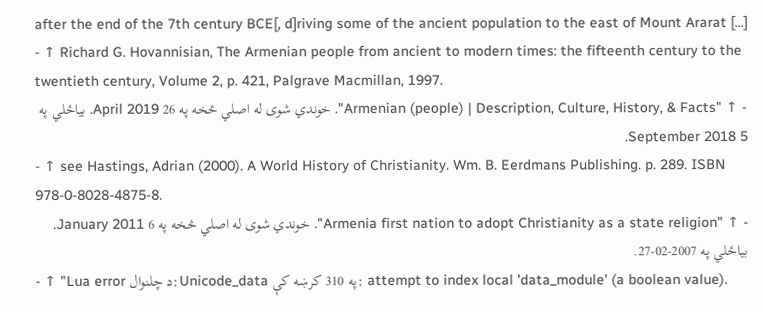after the end of the 7th century BCE[, d]riving some of the ancient population to the east of Mount Ararat [...]
- ↑ Richard G. Hovannisian, The Armenian people from ancient to modern times: the fifteenth century to the twentieth century, Volume 2, p. 421, Palgrave Macmillan, 1997.
- ↑ "Armenian (people) | Description, Culture, History, & Facts". خوندي شوی له اصلي څخه په 26 April 2019. بياځلي په 5 September 2018.
- ↑ see Hastings, Adrian (2000). A World History of Christianity. Wm. B. Eerdmans Publishing. p. 289. ISBN 978-0-8028-4875-8.
- ↑ "Armenia first nation to adopt Christianity as a state religion". خوندي شوی له اصلي څخه په 6 January 2011. بياځلي په 2007-02-27.
- ↑ "Lua error د چلنوال:Unicode_data په 310 کرښه کې: attempt to index local 'data_module' (a boolean value).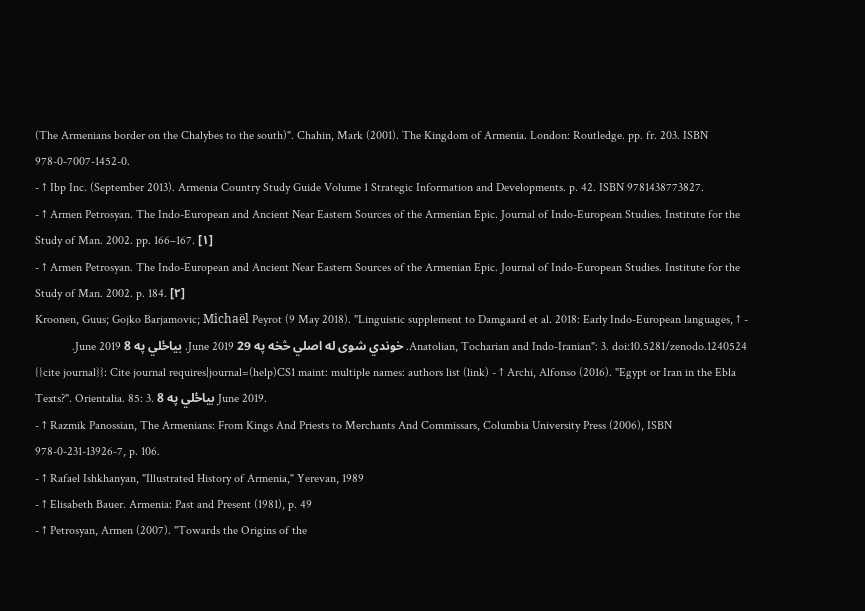(The Armenians border on the Chalybes to the south)". Chahin, Mark (2001). The Kingdom of Armenia. London: Routledge. pp. fr. 203. ISBN 978-0-7007-1452-0.
- ↑ Ibp Inc. (September 2013). Armenia Country Study Guide Volume 1 Strategic Information and Developments. p. 42. ISBN 9781438773827.
- ↑ Armen Petrosyan. The Indo-European and Ancient Near Eastern Sources of the Armenian Epic. Journal of Indo-European Studies. Institute for the Study of Man. 2002. pp. 166–167. [۱]
- ↑ Armen Petrosyan. The Indo-European and Ancient Near Eastern Sources of the Armenian Epic. Journal of Indo-European Studies. Institute for the Study of Man. 2002. p. 184. [۲]
- ↑ Kroonen, Guus; Gojko Barjamovic; Michaël Peyrot (9 May 2018). "Linguistic supplement to Damgaard et al. 2018: Early Indo-European languages, Anatolian, Tocharian and Indo-Iranian": 3. doi:10.5281/zenodo.1240524. خوندي شوی له اصلي څخه په 29 June 2019. بياځلي په 8 June 2019.
{{cite journal}}: Cite journal requires|journal=(help)CS1 maint: multiple names: authors list (link) - ↑ Archi, Alfonso (2016). "Egypt or Iran in the Ebla Texts?". Orientalia. 85: 3. بياځلي په 8 June 2019.
- ↑ Razmik Panossian, The Armenians: From Kings And Priests to Merchants And Commissars, Columbia University Press (2006), ISBN 978-0-231-13926-7, p. 106.
- ↑ Rafael Ishkhanyan, "Illustrated History of Armenia," Yerevan, 1989
- ↑ Elisabeth Bauer. Armenia: Past and Present (1981), p. 49
- ↑ Petrosyan, Armen (2007). "Towards the Origins of the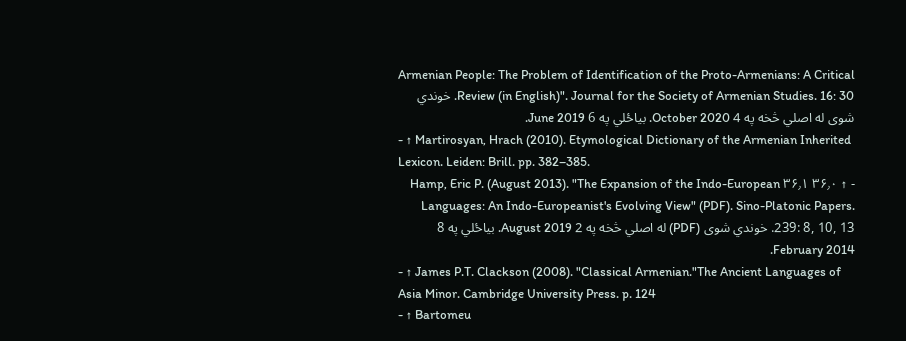Armenian People: The Problem of Identification of the Proto-Armenians: A Critical Review (in English)". Journal for the Society of Armenian Studies. 16: 30. خوندي شوی له اصلي څخه په 4 October 2020. بياځلي په 6 June 2019.
- ↑ Martirosyan, Hrach (2010). Etymological Dictionary of the Armenian Inherited Lexicon. Leiden: Brill. pp. 382–385.
- ↑ ۳۶٫۰ ۳۶٫۱ Hamp, Eric P. (August 2013). "The Expansion of the Indo-European Languages: An Indo-Europeanist's Evolving View" (PDF). Sino-Platonic Papers. 239: 8, 10, 13. خوندي شوی (PDF) له اصلي څخه په 2 August 2019. بياځلي په 8 February 2014.
- ↑ James P.T. Clackson (2008). "Classical Armenian."The Ancient Languages of Asia Minor. Cambridge University Press. p. 124
- ↑ Bartomeu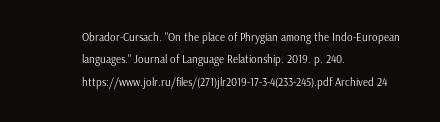Obrador-Cursach. "On the place of Phrygian among the Indo-European languages." Journal of Language Relationship. 2019. p. 240. https://www.jolr.ru/files/(271)jlr2019-17-3-4(233-245).pdf Archived 24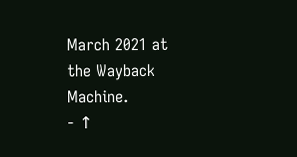March 2021 at the Wayback Machine.
- ↑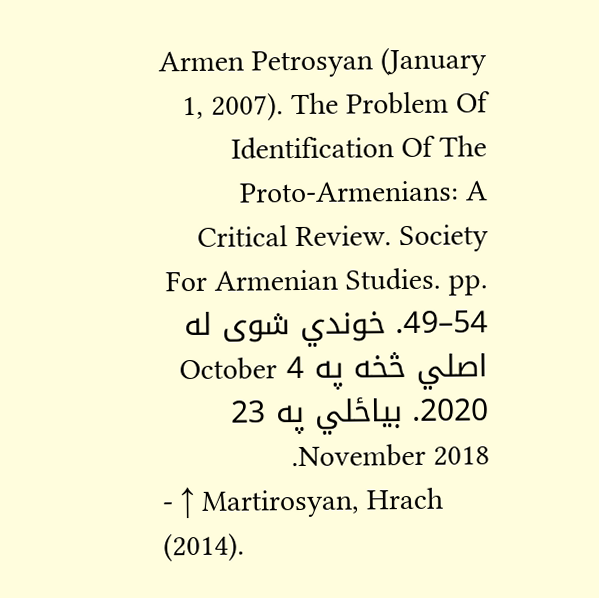Armen Petrosyan (January 1, 2007). The Problem Of Identification Of The Proto-Armenians: A Critical Review. Society For Armenian Studies. pp. 49–54. خوندي شوی له اصلي څخه په 4 October 2020. بياځلي په 23 November 2018.
- ↑ Martirosyan, Hrach (2014).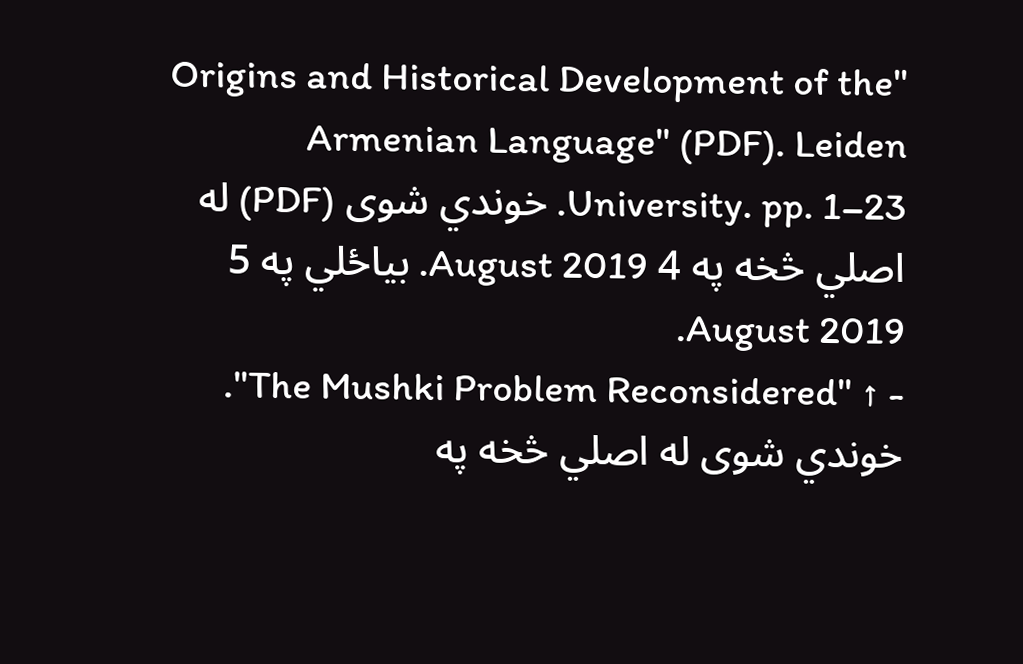"Origins and Historical Development of the Armenian Language" (PDF). Leiden University. pp. 1–23. خوندي شوی (PDF) له اصلي څخه په 4 August 2019. بياځلي په 5 August 2019.
- ↑ "The Mushki Problem Reconsidered". خوندي شوی له اصلي څخه په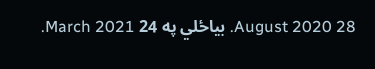28 August 2020. بياځلي په 24 March 2021.